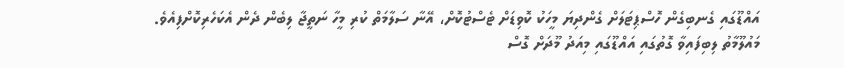އައްޑޫގައި ގެނބިގެން ހޮސްޕިޓަލަށް ގެންދިޔަ މީހަކު ކޮވިޑަށް ޓެސްޓުކޮށް، އޭނާ ސަލާމަތް ކުރި މީހާ ނަތީޖާ ލިބެން ދެން އެކަހެރިކޮށްފިއެވެ.
މައުލޫމާތު ލިބިފައިވާ ގޮތުގައި އައްޑޫގައި މިއަދު މޫދަށް ގޮސް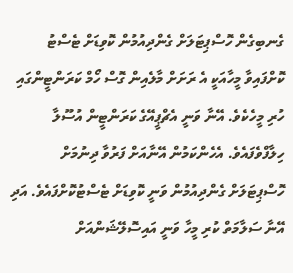ގެނބިގެން ހޮސްޕިޓަލަށް ގެންދިއުމުން ކޮވިޑަށް ޓެސްޓު ކޮށްފައިވާ މީހާއަކީ އެ ރަށަށް މާލެއިން ގޮސް ހޯމް ކަރަންޓީންގައި ހުރި މީހެކެވެ. އޭނާ ވަނީ އެޗްޕީއޭގެ ކަރަންޓީން އުސޫލާ ހިލާފްވެފައެވެ. އެހެންކަމުން އޭނާއަށް ފަރުވާ ދިނުމަށް ހޮސްޕިޓަލަށް ގެންދިއުމުން ވަނީ ކޮވިޑަށް ޓެސްޓުކޮށްފައެވެ. އަދި އޭނާ ސަލާމަތް ކުރި މީހާ ވަނީ އައިސޮލޭޝަންއަށް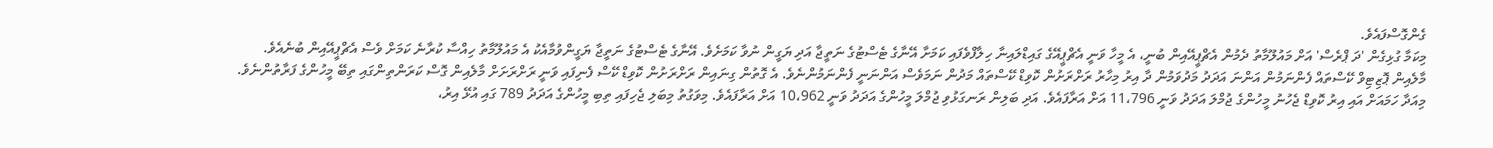ގެންގޮސްފައެވެ.
މިކަމާ ގުޅިގެން 'ދަ ޕްރެސް' އަށް މައުލޫމާތު ދެމުން އެޗްޕީއޭއިން ބުނީ، އެ މީހާ ވަނީ އެޗްޕީއޭގެ ގައިޑްލައިނާ ހިލާފްވެފައި ކަމަށާ އޭނާގެ ޓެސްޓުގެ ނަތީޖާ އަދި ޔަގީން ނުވާ ކަމަށެވެ. އޭނާގެ ޓެސްޓުގެ ނަތީޖާ ޔަގީންވުމާއެކު އެ މައުލޫމާތު ހިއްސާ ކުރާނެ ކަމަށް ވެސް އެޗްޕީއޭއިން ބުނެއެވެ.
މާލެއިން ޕޮޒިޓިވް ކޭސްތައް ފެންނަމުން އަންނަ އަދަދު މަދުވަމުން ދާ އިރު މިހާރު ރަށްރަށުން ކޮވިޑް ކޭސްތައް މަދުން ނަމަވެސް އަންނަނީ ފެންނަމުންނެވެ. އެ ގޮތުން ގިނައިން ރަށްރަށުން ކޮވިޑް ކޭސް ފެނިފައި ވަނީ ރަށްރަށަށް މާލެއިން ގޮސް ކަރަންތިންގައި ތިބޭ މީހުންގެ ފަރާތުންނެވެ.
މިއަދާ ހަމައަށް އައި އިރު ކޮވިޑް ޖެހުނު މީހުންގެ ޖުމްލަ އަދަދު ވަނީ 11،796 އަށް އަރާފައެވެ. އަދި ބަލިން ރަނގަޅުވި ޖުމްލަ މީހުންގެ އަދަދު ވަނީ 10،962 އަށް އަރާފައެވެ. މިވަގުތު މިބަލި ޖެހިފައި ތިބި މީހުންގެ އަދަދު 789 ގައި އުޅޭ އިރު،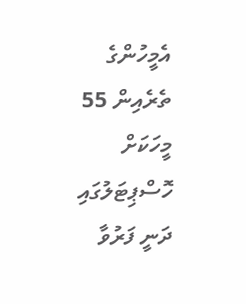އެމީހުންގެ ތެރެއިން 55 މީހަކަށް ހޮސްޕިޓަލުގައި ދަނީ ފަރުވާ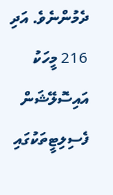ދެމުންނެވެ. އަދި 216 މީހަކު އައިސޮލޭޝަން ފެސިލިޓީތަކުގައި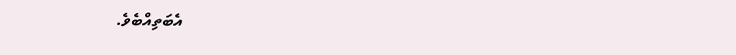އެބަތިއްބެވެ.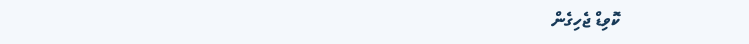ކޮވިޑް ޖެހިގެން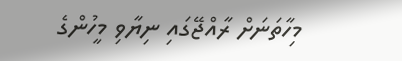މިހާތަނަށް ރާއްޖޭގައި ނިޔާވި މީހުންގެ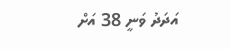އަދަދު ވަނީ 38 އަށް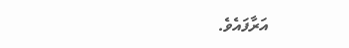އަރާފައެވެ.